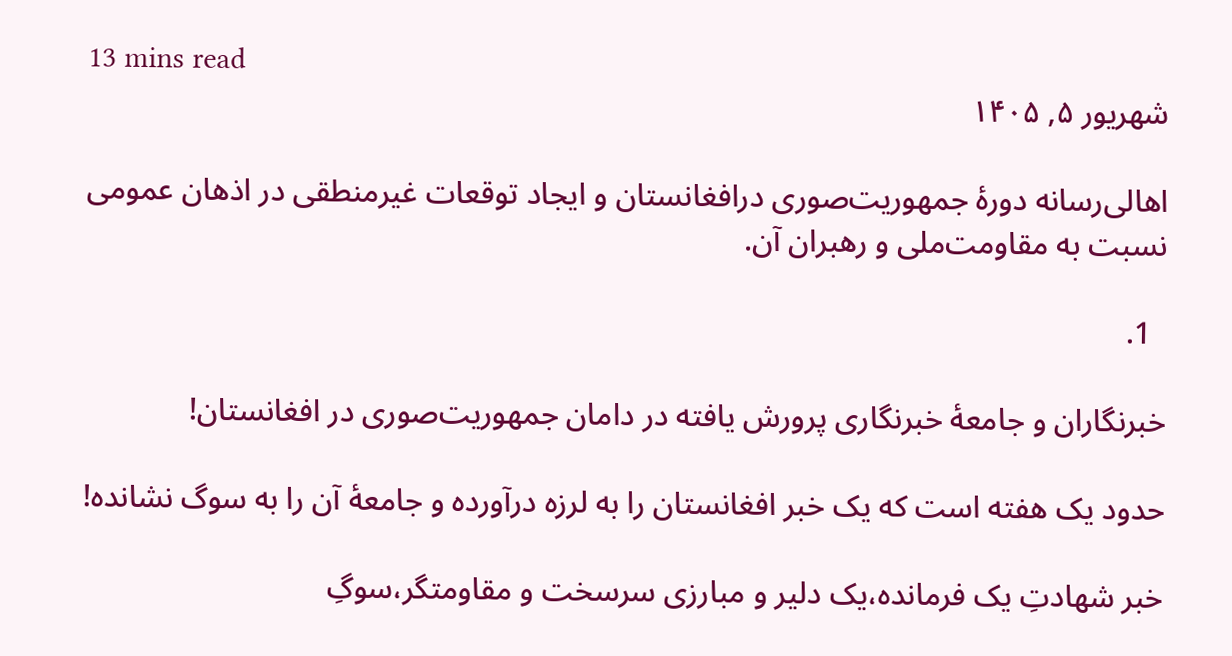13 mins read
شهریور ۵, ۱۴۰۵

اهالی‌رسانه دورهٔ جمهوریت‌صوری در‌افغانستان و ایجاد توقعات غیرمنطقی در اذهان عمومی نسبت به مقاومت‌ملی و‌ رهبران آن.

  1.

خبرنگاران و جامعهٔ خبرنگاری پرورش‌ یافته در دامان جمهوریت‌صوری در افغانستان!

حدود یک هفته است که یک خبر افغانستان را به لرزه درآورده و جامعهٔ آن را به سوگ نشانده!

خبر شهادتِ یک فرمانده،یک دلیر و مبارزی سرسخت و مقاومتگر،سوگِ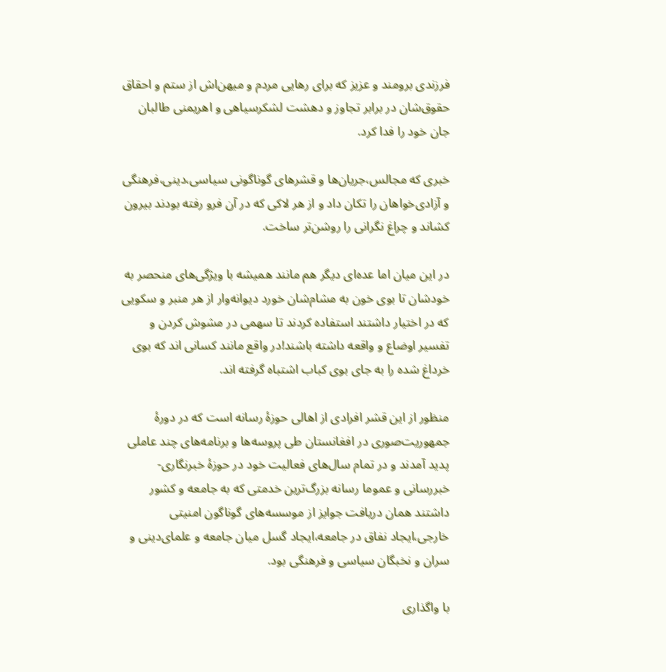فرزندی برومند و عزیز که برای رهایی مردم و میهن‌اش از ستم و احقاق حقوق‌شان در برابر تجاوز و دهشت لشکرسیاهی و اهریمنی طالبان جان خود را فدا کرد.

خبری که مجالس،جریان‌ها و قشرهای گوناگونی سیاسی،دینی،فرهنگی و آزادی‌خواهان را تکان داد و از هر لاکی که در آن فرو رفته بودند بیرون کشاند و چراغ نگرانی را روشن‌تر ساخت.

در این میان اما عده‌ای دیگر هم مانند همیشه با ویژگی‌های منحصر به خودشان تا بوی خون به مشام‌شان خورد دیوانه‌وار از هر منبر و سکویی که در اختیار داشتند استفاده کردند تا سهمی در مشوش کردن و تفسیر اوضاع و واقعه داشته باشند!در واقع مانند کسانی اند که بوی خرداغ شده را به جای بوی کباب اشتباه گرفته اند.

منظور از این قشر افرادی از اهالی حوزهٔ رسانه است که در دورهٔ جمهوریت‌صوری در افغانستان طی پروسه‌ها و برنامه‌های چند عاملی پدید آمدند و در تمام سال‌های فعالیت خود در‌ حوزهٔ خبرنگاری-خبررسانی و عموما رسانه بزرگ‌ترین خدمتی که به جامعه و کشور داشتند همان دریافت جوایز از موسسه‌های گوناگون امنیتی خارجی،ایجاد نفاق در جامعه،ایجاد گسل میان جامعه و علمای‌دینی و سران و نخبگان سیاسی و فرهنگی بود.

با واگذاری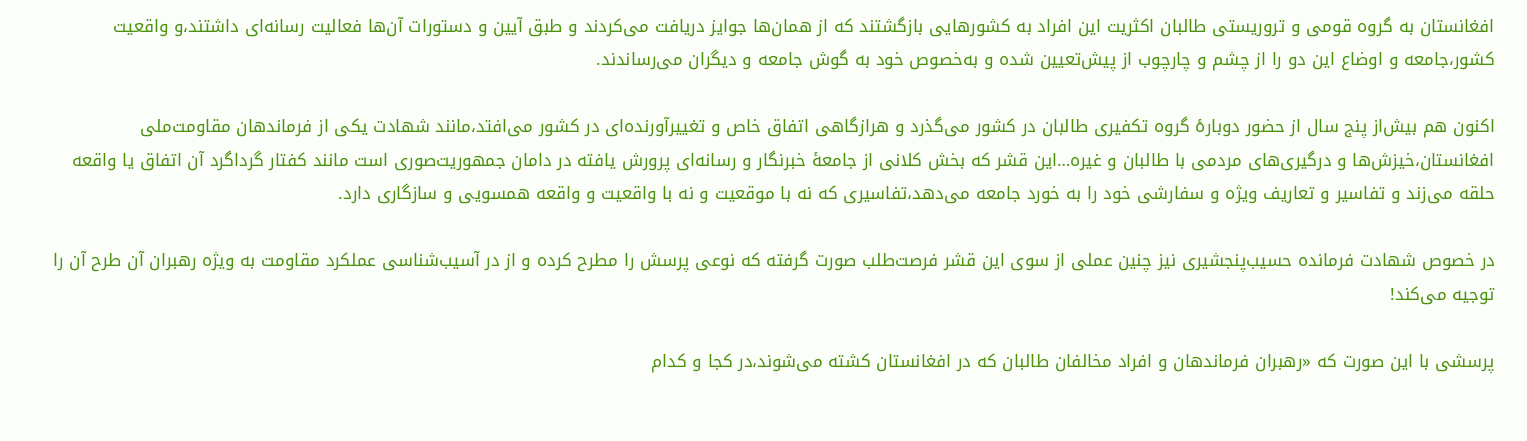افغانستان به گروه قومی و تروریستی طالبان اکثریت این افراد به کشورهایی بازگشتند که از همان‌ها جوایز دریافت می‌کردند و طبق آیین و دستورات آن‌ها فعالیت رسانه‌ای داشتند،و واقعیت کشور،جامعه و اوضاع این دو را از چشم و چارچوب از پیش‌تعیین شده و به‌خصوص خود به گوش جامعه و دیگران می‌رساندند.

اکنون هم بیش‌از پنج سال از حضور دوبارهٔ گروه تکفیری طالبان در کشور می‌گذرد و هرازگاهی اتفاق خاص و تغییر‌آورنده‌ای در کشور می‌افتد،مانند شهادت یکی از فرماندهان مقاومت‌ملی افغانستان،خیزش‌ها و درگیری‌های مردمی با طالبان و غیره…این قشر که بخش کلانی از جامعهٔ خبرنگار و رسانه‌ای پرورش یافته در دامان جمهوریت‌صوری است مانند کفتار گرداگرد آن اتفاق یا واقعه حلقه می‌زند و تفاسیر و تعاریف ویژه و سفارشی خود را به خورد جامعه می‌دهد،تفاسیری که نه با موقعیت و نه با واقعیت و واقعه همسویی و سازگاری دارد.

در خصوص شهادت فرمانده حسیب‌پنجشیری نیز چنین عملی از سوی این قشر فرصت‌طلب صورت گرفته که نوعی پرسش را مطرح کرده و از در آسیب‌شناسی عملکرد مقاومت به ویژه رهبران آن طرح آن را توجیه می‌کند!

پرسشی با این صورت که «رهبران فرماندهان و افراد مخالفان طالبان که در افغانستان کشته می‌شوند،در کجا و کدام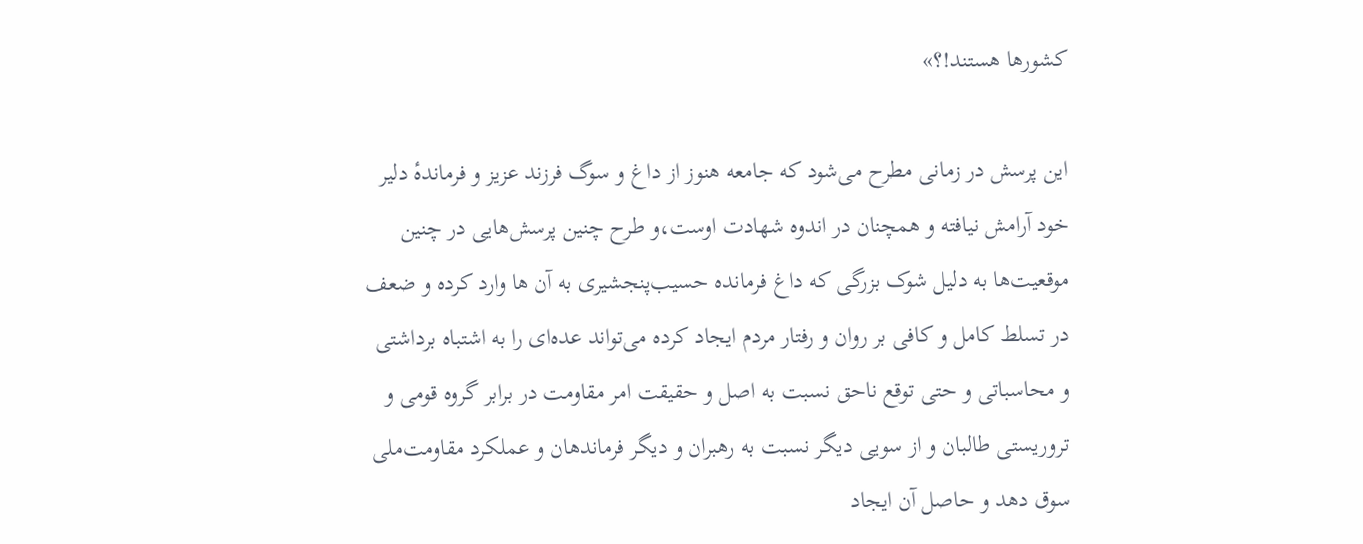کشورها هستند!؟»

این پرسش در زمانی مطرح می‌شود که جامعه هنوز از داغ و سوگ فرزند عزیز و فرماندهٔ دلیر خود آرامش نیافته و همچنان در اندوه شهادت اوست،و طرح چنین پرسش‌هایی در چنین موقعیت‌ها به دلیل شوک بزرگی که داغ فرمانده حسیب‌پنجشیری به آن ها وارد کرده و ضعف در تسلط کامل و کافی بر روان و رفتار‌ مردم ایجاد کرده می‌تواند عده‌ای را به اشتباه برداشتی و محاسباتی و حتی توقع ناحق نسبت به اصل و حقیقت امر مقاومت در برابر گروه قومی‌ و تروریستی طالبان و از سویی دیگر نسبت به رهبران و دیگر فرماندهان و عملکرد مقاومت‌ملی سوق دهد و حاصل آن ایجاد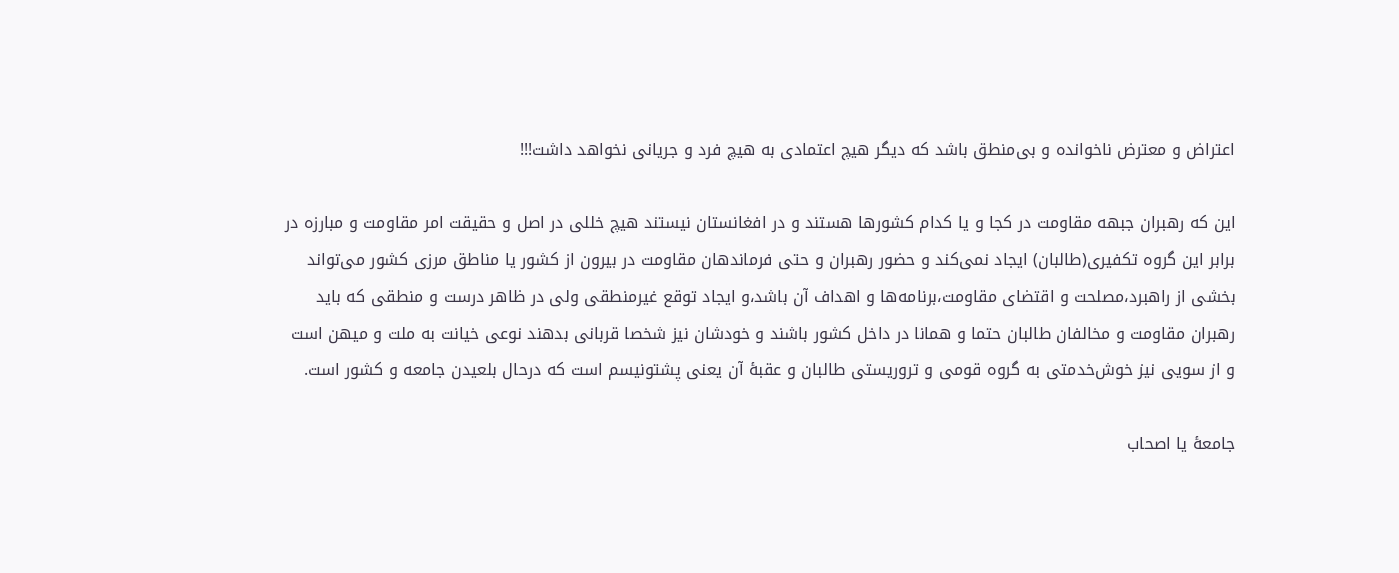اعتراض و معترض ناخوانده و بی‌منطق باشد که دیگر هیچ اعتمادی به هیچ فرد و جریانی نخواهد داشت!!!

این که رهبران جبهه مقاومت در کجا و یا کدام کشورها هستند و در افغانستان نیستند هیچ خللی در اصل و‌ حقیقت امر مقاومت و مبارزه در برابر این گروه تکفیری(طالبان) ایجاد نمی‌کند و حضور رهبران و حتی فرماندهان مقاومت در بیرون از کشور یا مناطق مرزی کشور می‌تواند بخشی از راهبرد،مصلحت و اقتضای مقاومت،برنامه‌ها و اهداف آن باشد،و ایجاد توقع غیرمنطقی ولی در ظاهر درست و منطقی که باید رهبران مقاومت و مخالفان طالبان حتما و همانا در داخل کشور باشند و خودشان نیز شخصا قربانی بدهند نوعی خیانت به ملت و میهن است و از سویی نیز خوش‌خدمتی به گروه قومی و تروریستی طالبان و عقبهٔ آن یعنی پشتونیسم است که در‌حال بلعیدن جامعه و کشور است.

جامعهٔ یا اصحاب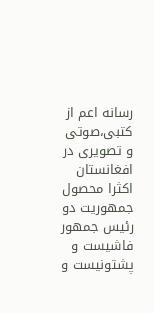رسانه اعم از کتبی،صوتی و تصویری در افغانستان اکثرا محصول جمهوریت دو رئیس جمهور فاشیست و پشتونیست و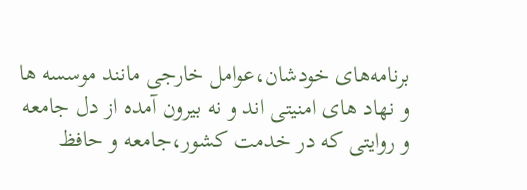برنامه‌های خودشان،عوامل خارجی مانند موسسه ها و نهاد های امنیتی اند و نه بیرون آمده از دل جامعه و روایتی که در خدمت کشور،جامعه و حافظ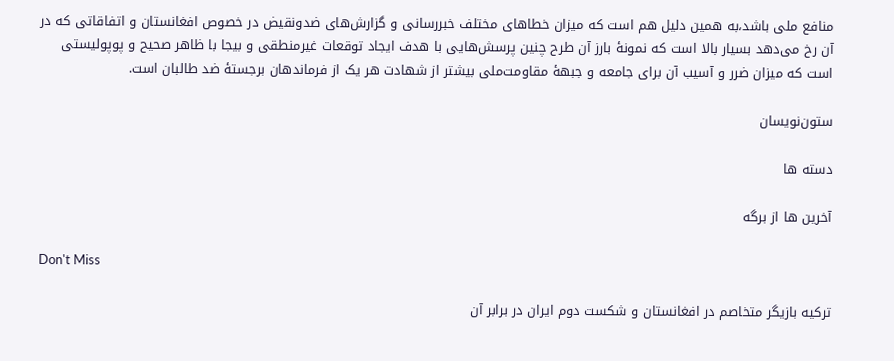منافع ملی باشد،به همین دلیل هم است که میزان خطاهای مختلف خبررسانی و گزارش‌های ضدونقیض در خصوص افغانستان و اتفاقاتی که در آن رخ می‌دهد بسیار بالا است که نمونهٔ بارز آن طرح چنین پرسش‌هایی با هدف ایجاد توقعات غیرمنطقی و بیجا با ظاهر صحیح و پوپولیستی است که میزان ضرر و آسیب آن برای جامعه و جبههٔ مقاومت‌ملی بیشتر از شهادت هر یک از فرماندهان برجستهٔ ضد طالبان است.

ستون‌نویسان

دسته ها

آخرین ها از برگه

Don't Miss

ترکیه بازیگر متخاصم در افغانستان و شکست دوم ایران در برابر آن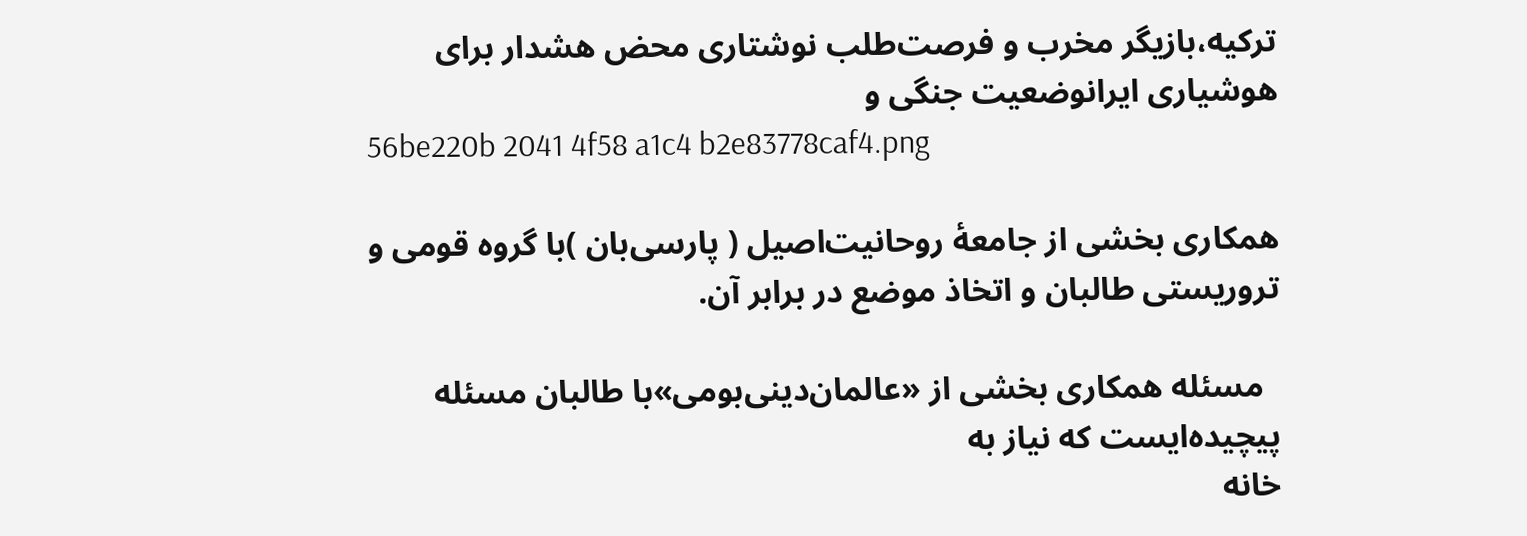ترکیه،بازیگر مخرب و فرصت‌طلب نوشتاری محض هشدار برای هوشیاری ایرانوضعیت جنگی و
56be220b 2041 4f58 a1c4 b2e83778caf4.png

همکاری بخشی از جامعهٔ روحانیت‌اصیل ( پارسی‌بان )با گروه قومی و تروریستی طالبان و اتخاذ موضع در برابر آن.

  مسئله همکاری بخشی از «عالمان‌دینی‌بومی»با طالبان مسئله‌‌ پیچیده‌ایست که نیاز به
خانه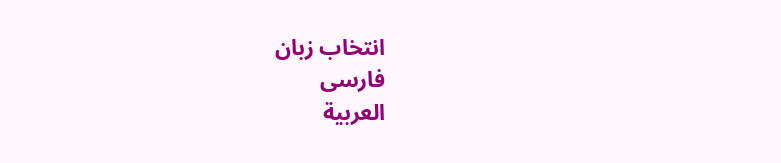انتخاب زبان
فارسی
العربية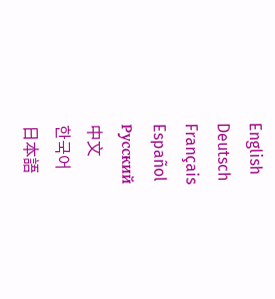English
Deutsch
Français
Español
Русский
中文
한국어
日本語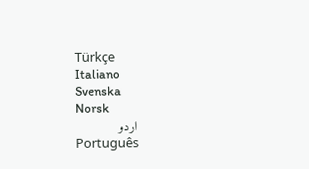Türkçe
Italiano
Svenska
Norsk
اردو
Português